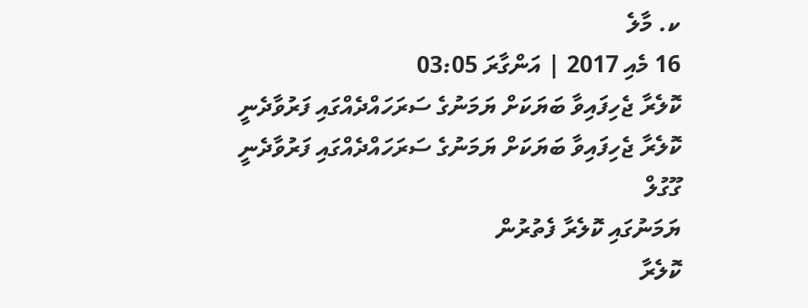ކ. މާލެ
16 މެއި 2017 | އަންގާރަ 03:05
ކޮލެރާ ޖެހިފައިވާ ބަޔަކަށް ޔަމަނުގެ ސަރަހައްދެއްގައި ފަރުވާދެނީ
ކޮލެރާ ޖެހިފައިވާ ބަޔަކަށް ޔަމަނުގެ ސަރަހައްދެއްގައި ފަރުވާދެނީ
ގޫގުލް
ޔަމަނުގައި ކޮލެރާ ފެތުރުން
ކޮލެރާ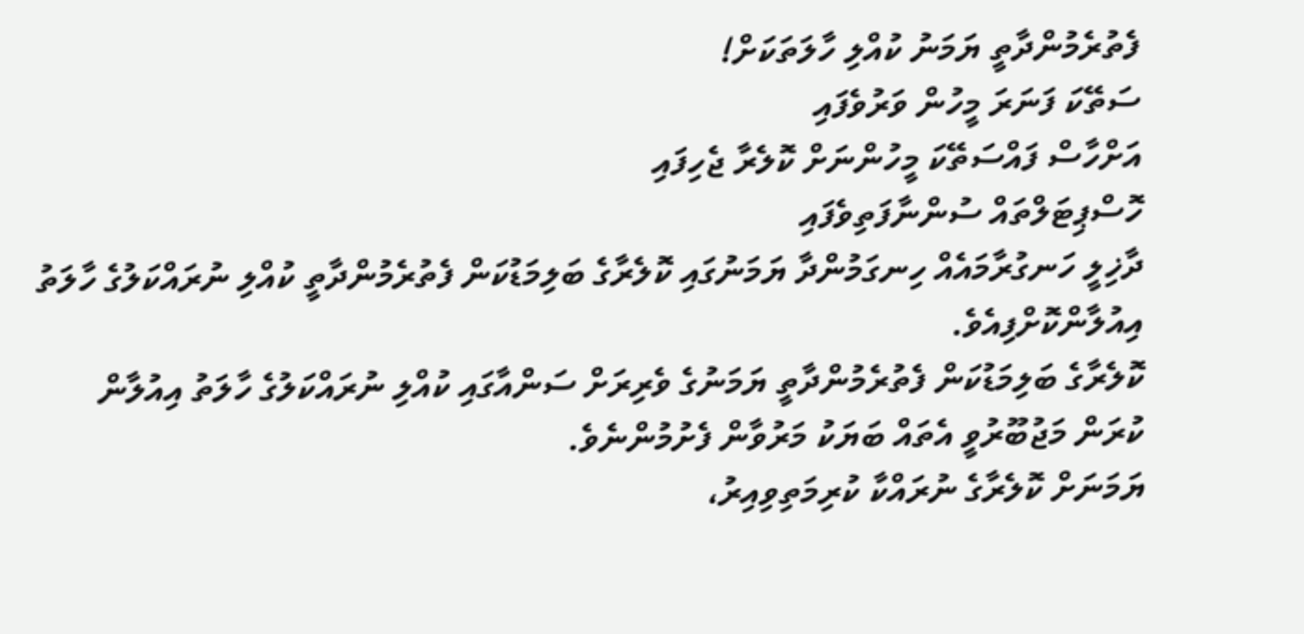ފެތުރެމުންދާތީ ޔަމަނު ކުއްލި ހާލަތަކަށް!
ސަތޭކަ ފަނަރަ މީހުން ވަރުވެފައި
އަށްހާސް ފައްސަތޭކަ މީހުންނަށް ކޮލެރާ ޖެހިފައި
ހޮސްޕިޓަލްތައް ސުންނާފަތިވެފައި
ދާޚިލީ ހަނގުރާމައެއް ހިނގަމުންދާ ޔަމަނުގައި ކޮލެރާގެ ބަލިމަޑުކަން ފެތުރެމުންދާތީ ކުއްލި ނުރައްކަލުގެ ހާލަތު އިއުލާންކޮށްފިއެވެ.
ކޮލެރާގެ ބަލިމަޑުކަން ފެތުރެމުންދާތީ ޔަމަނުގެ ވެރިރަށް ސަންއާގައި ކުއްލި ނުރައްކަލުގެ ހާލަތު އިއުލާން ކުރަން މަޖުބޫރުވީ އެތައް ބަޔަކު މަރުވާން ފެށުމުންނެވެ.
ޔަމަނަށް ކޮލެރާގެ ނުރައްކާ ކުރިމަތިވިއިރު،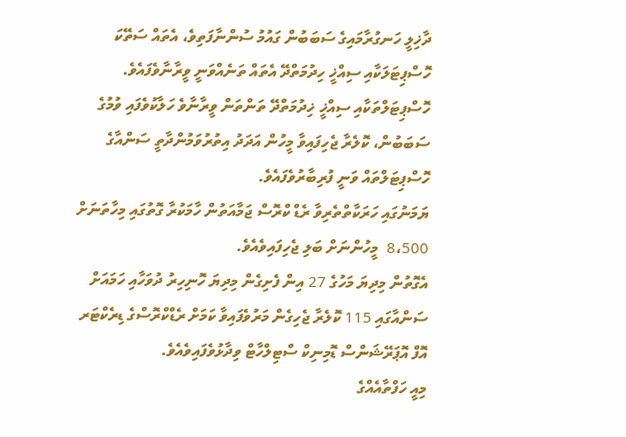ދާޚިލީ ހަނގުރާމައިގެ ސަބަބުން ގައުމު ސުންނާފަތިވެ، އެތައް ސަތޭކަ ހޮސްޕިޓަލަކާއި ސިއްޚީ ހިދުމަތްދޭ އެތައް ތަނެއްވަނީ ވީރާނާވެފައެވެ.
ހޮސްޕިޓަލްތަކާއި ސިއްޚީ ޚިދުމަތްދޭ ތަންތަން ވީރާނާވެ ހަލާކުވެފައި ވުމުގެ ސަބަބުން، ކޮލެރާ ޖެހިފައިވާ މީހުން އަދަދު އިތުރުވަމުންދާތީ ސަންއާގެ ހޮސްޕިޓަލްތައް ވަނީ ފުރިބާރުވެފައެވެ.
ޔަމަނުގައި ހަރަކާތްތެރިވާ ރެޑް ކްރޮސް ޖަމާއަތުން ހާމަކުރާ ގޮތުގައި މިހާތަނަށް 8،500  މީހުންނަށް ބަލި ޖެހިފައިވެއެވެ.
އެގޮތުން މިދިޔަ މަހުގެ 27 އިން ފެށިގެން މިދިޔަ ހޮނިހިރު ދުވަހާއި ހަމައަށް ސަންއާގައި 115 ކޮލެރާ ޖެހިގެން މަރުވެފައިވާ ކަމަށް ރެޑްކްރޮސްގެ ޑިރެކްޓަރ އޮފް އޮޕަރޭޝަންސް ޑޮމިނިކް ސްޓިލްހާޓް ވިދާޅުވެފައިވެއެވެ.
މިއީ ހަފްތާއެއްގެ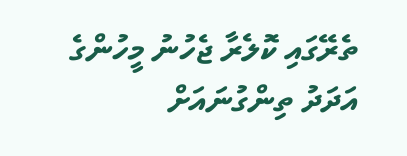ތެރޭގައި ކޮލެރާ ޖެހުނު މީހުންގެ އަދަދު ތިންގުނައަށް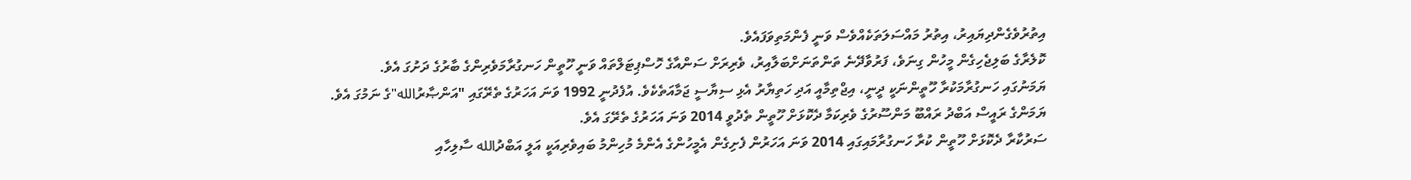އިތުރުވެގެންދިޔައިރު، އިތުރު މައްސަލަތަކެއްވެސް ވަނީ ފެންމަތިވަފައެވެ.
ކޮލެރާގެ ބަލިޖެހިގެން މީހުން ގިނަވެ، ފަރުވާދޭނެ ތަންތަނަށްބަލާއިރު، ވެރިރަށް ސަންއާގެ ހޮސްޕިޓަލްތައް ވަނީ ހޫތީން ހަނގުރާމަވެރިންގެ ބާރުގެ ދަށުގަ އެވެ.
ޔަމަނުގައި ހަނގުރާމަކުރާ ހޫތީންނަކީ ދީނީ، އިޖްތިމާއީ އަދި ހަތިޔާރު އެޅި ސިޔާސީ ޖަމާއަތެކެވެ. އުފެދުނީ 1992 ވަނަ އަހަރުގެ ތެރޭގައި "އަންޞާރުالله"ގެ ނަމުގަ އެވެ.
ޔަމަންގެ ރައީސް އަބްދު ރައްބޫ މަންސޫރުގެ ވެރިކަމާ ދެކޮޅަށް ހޫތީން ތެދުވީ 2014 ވަނަ އަހަރުގެ ތެރޭގަ އެވެ.
ސަރުކާރާ ދެކޮޅަށް ހޫތީން ކުރާ ހަނގުރާމައިގައި 2014 ވަނަ އަހަރުން ފެށިގެން އެމީހުންގެ އެންމެ މުހިންމު ބައިވެރިއަކީ އަލީ އަބްދުالله ސާލިހާއި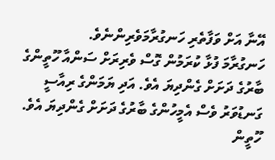އޭނާ އަށް ވަފާތެރި ހަނގުރާމަވެރިންނެވެ.
ހަނގުރާމަ ފުޅާ ކުރަމުން ގޮސް ވެރިރަށް ސަންއާ ހޫތީންގެ ބާރުގެ ދަށަށް ގެންދިޔަ އެވެ. އަދި ޔަމަންގެ ރިއާސީ ގަނޑުވަރު ވެސް އެމީހުންގެ ބާރުގެ ދަށަށް ގެންދިޔަ އެވެ.
ހޫތީން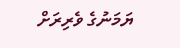ޔަމަނުގެ ވެރިރަށް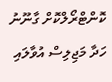ކޮންޓްރޯލްކޮށް ގާނޫނު ހަދާ މަޖިލިސް އުވާލައި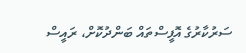ސަރުކާރުގެ އޮފީސްތައް ބަންދުކޮށް، ރައީސް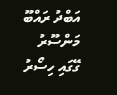އަބްދު ރައްބޫ މަންސޫރު ގޭގައި ހިސޯރު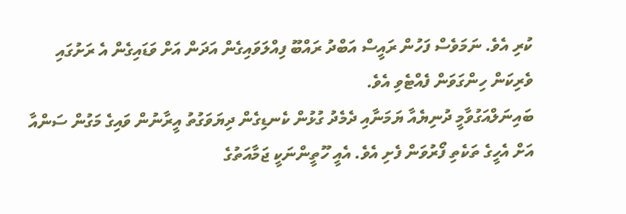ކުރި އެވެ. ނަމަވެސް ފަހުން ރައީސް އަބްދު ރައްބޫ ފިއްލަވައިގެން އަދަން އަށް ވަޑައިގެން އެ ރަށުގައި ވެރިކަން ހިންގަވަން ފެއްޓެވި އެވެ.
ބައިނަލްއަގުވާމީ ދުނިޔެއާ ޔަމަނާއި ދެމެދު ގުޅުން ކެނޑިގެން ދިޔަވަގުތު އީރާނުން ވައިގެ މަގުން ސަންއާ އަށް އެހީގެ ތަކެތި ފޯރުވަން ފެށި އެވެ. އެއީ ހޫތީންނަކީ ޖަމާއަތުގެ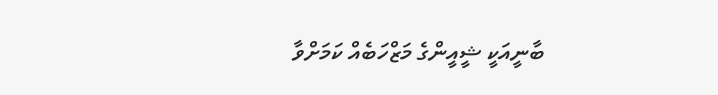ބާނީއަކީ ޝީއީންގެ މަޒްހަބެއް ކަމަށްވާ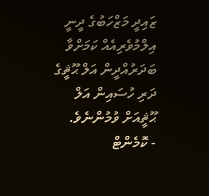ޒައިދީ މަޒްހަބުގެ ދީނީ އިލްމުވެރިއެއް ކަމަށްވާ ބަދަރުއްދީން އަލް ޙޫޘީގެ ދަރި ހުސައިން އަލް ޙޫޘީއަށް ވުމުންނެވެ.
- ކޮމެންޓް